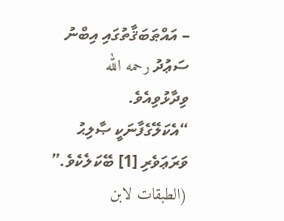– އައްޠަބަޤާތުގައި އިބްނު ސަޢުދު رحمه الله ވިދާޅުވިއެވެ.
“އެކަލޭގެފާނަކީ ޞާލިޙު ވަރަޢަވެރި [1] ބޭކަލެކެވެ.” (الطبقات لابن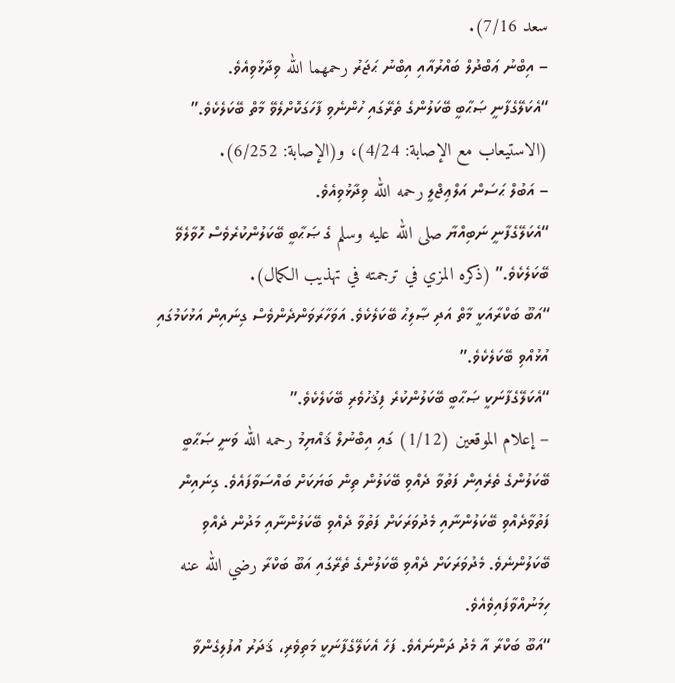سعد 7/16).
– އިބްނު ޢަބްދުލް ބައްރުއާއި އިބްނު ޙަޖަރު رحمهما الله ވިދާޅުވިއެވެ.
“އެކަލޭގެފާނީ ޞަޙާބީ ބޭކަލުންގެ ތެރޭގައި ހުންނެވި ފާހަގަކޮށްލެވޭ މާތް ބޭކަލެކެވެ.” (الاستيعاب مع الإصابة: 4/24)، و(الإصابة: 6/252).
– އަބުލް ޙަސަން އަލްޢިޖްލީ رحمه الله ވިދާޅުވިއެވެ.
“އެކަލޭގެފާނީ ނަބިއްޔާ صلى الله عليه وسلم ގެ ޞަޙާބީ ބޭކަލުންކުރެވެސް ހޮވާލެވޭ ބޭކަލެކެވެ.” (ذكره المزي في ترجمته في تهذيب الكمال).
“އަބޫ ބަކްރާއަކީ މާތް އަދި ޞާލިޙު ބޭކަލެކެވެ. އަވަހާރަވަންދެންވެސް ގިނައިން އަޅުކަމުގައި އުޅުއްވި ބޭކަލެކެވެ.”
“އެކަލޭގެފާނަކީ ޞަޙާބީ ބޭކަލުންކުރެ ފިޤުހުވެރި ބޭކަލެކެވެ.”
– إعلام الموقعين (1/12) ގައި އިބްނުލް ޤައްޔިމު رحمه الله ވަނީ ޞަޙާބީ ބޭކަލުންގެ ތެރެއިން ފަތުވާ ދެއްވި ބޭކަލުން ތިން ބަޔަކަށް ބައްސަވާފައެވެ. ގިނައިން ފަތުވާދެއްވި ބޭކަލުންނާއި މެދުވަރަކަށް ފަތުވާ ދެއްވި ބޭކަލުންނާއި މަދުން ދެއްވި ބޭކަލުންނެވެ. މެދުވަރަކަށް ދެއްވި ބޭކަލުންގެ ތެރޭގައި އަބޫ ބަކްރާ رضي الله عنه ހިމަނުއްވާފައިވެއެވެ.
“އަބޫ ބަކްރާ އާ މެދު ދަންނައެވެ. ފަހެ އެކަލޭގެފާނަކީ މަތިވެރި، ޤަދަރު އުފުލިގެންވާ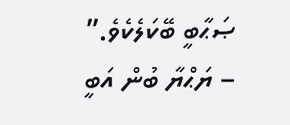ޞަޙާބީ ބޭކަލެކެވެ.”
– ޔަޙްޔާ ބުން އަބީ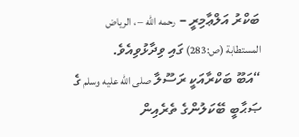ބަކްރު އަލްޢާމިރީ – رحمه الله – ، الرياض المستطابة (ص:283) ގައި ވިދާޅުވިއެވެ.
“އަބޫ ބަކްރާއަކީ ރަސޫލާ صلى الله عليه وسلم ގެ ޞަޙާބީ ބޭކަލުންގެ ތެރެއިން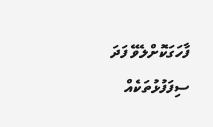ފާހަގަކޮށްލެވޭ ފަދަ ސިފަފުޅުތަކެއް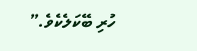ހުރި ބޭކަލެކެވެ.”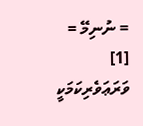= ނުނިމޭ =
[1] ވަރަޢަވެރިކަމަކީ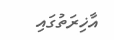އާޚިރަތުގައި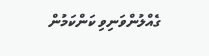ގެއްލުންވަނިވި ކަންކަމުން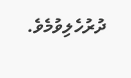ދުރުހެލިވުމެވެ.